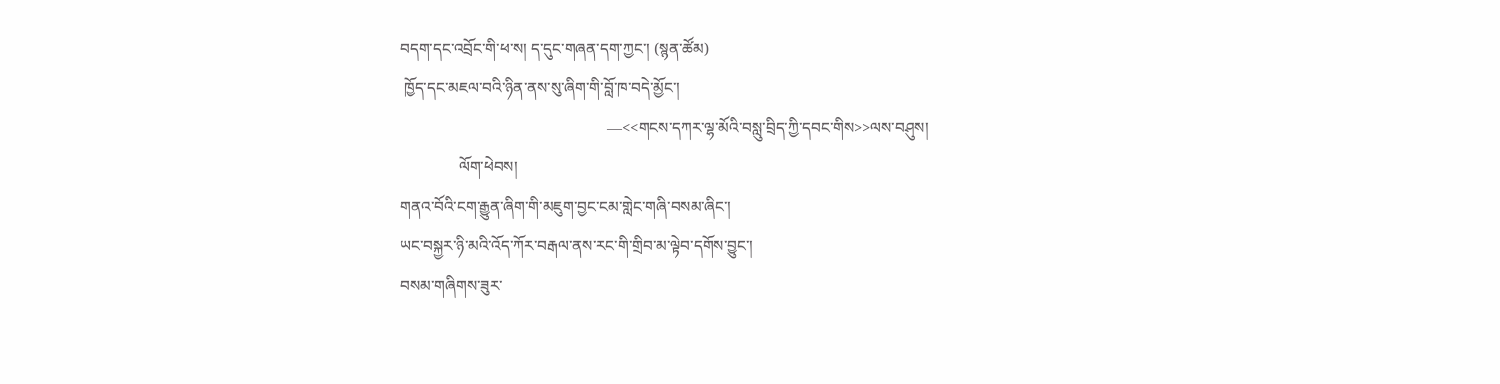བདག་དང་འབྲོང་གི་ཕ་ས། ད་དུང་གཞན་དག་ཀྱང་། (སྙན་ཚོམ)
 ཁྱོད་དང་མཇལ་བའི་ཉིན་ནས་སུ་ཞིག་གི་བློ་ཁ་བདེ་མྱོང་།
                                                     —<<གངས་དཀར་ལྷ་མོའི་བསླུ་བྲིད་ཀྱི་དབང་གིས>>ལས་བཤུས།
               ལོག་ཕེབས།
གནའ་བོའི་ངག་རྒྱུན་ཞིག་གི་མཇུག་བྱང་ངམ་གླེང་གཞི་བསམ་ཞིང་།
ཡང་བསྐྱར་ཉི་མའི་འོད་ཀོར་བརྒལ་ནས་རང་གི་གྲིབ་མ་ལྟེབ་དགོས་བྱུང་།
བསམ་གཞིགས་ཟུར་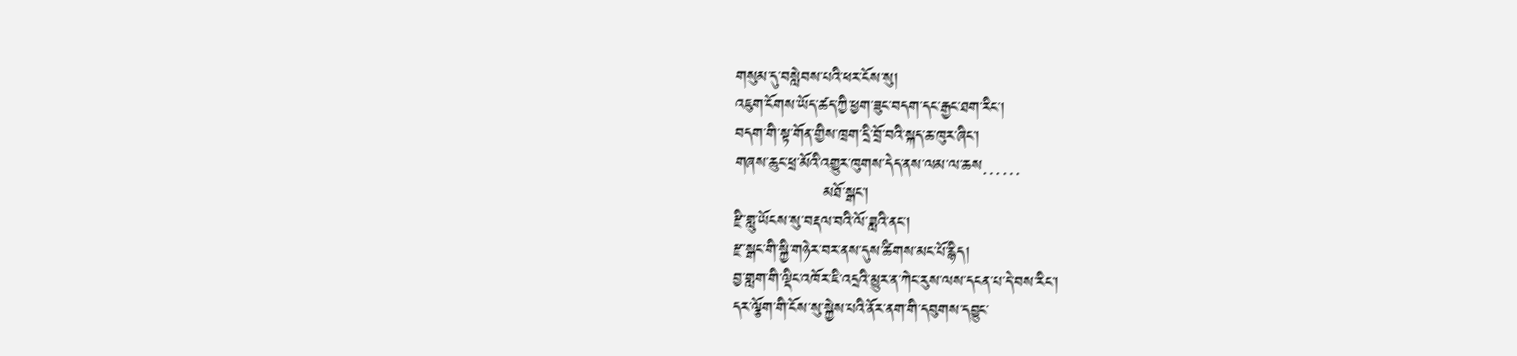གསུམ་དུ་བསླེབས་པའི་ཕར་ངོས་སུ།
འཇུག་ངོགས་ཡོད་ཚད་ཀྱི་ཕྱག་ཟུང་བདག་དང་རྒྱང་ཐག་རིང་།
བདག་གི་སྟ་གོན་གྱིས་ཁྲག་དྲི་བྲོ་བའི་སྐད་ཆ་ཁུར་ཞིང་།
གཞས་ཆུང་ཕྲ་མོའི་འགྱུར་ཁུགས་དེད་ནས་ལམ་ལ་ཆས……
                མཐོ་སྒང་།
རྫི་གླུ་ཡོངས་སུ་བརྡལ་བའི་ལོ་ཟླའི་ནང་།
རྫ་སྒང་གི་སྐྱི་གཉེར་བར་ནས་དུས་ཚིགས་མང་པོ་རྙིད།
བྱ་གླག་གི་ལྡིང་འཁོར་ཇི་འདྲའི་མྱུར་ན་ཀེང་རུས་ལས་དངན་པ་དེ་བས་རིང་།
དར་ལྕོག་གི་ངོས་སུ་སྐྱེས་པའི་ནོར་ནག་གི་དབུགས་དབྱུང་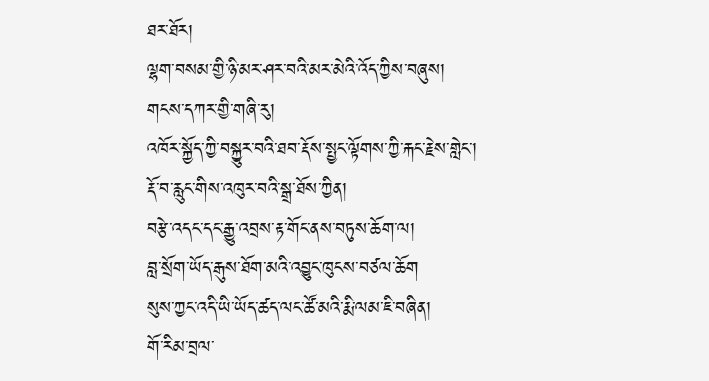ཐར་ཐོར།
ལྷག་བསམ་གྱི་ཉི་མར་ཤར་བའི་མར་མེའི་འོད་ཀྱིས་བཞུས།
གངས་དཀར་གྱི་གཞི་རུ།
འཁོར་སྐྱོད་ཀྱི་བསྐྱུར་བའི་ཐབ་རྡོས་སྤྱང་ལྟོགས་ཀྱི་རྐང་རྗེས་གླེང་།
རྡོ་བ་རླུང་གིས་འཁུར་བའི་སྒྲ་ཐོས་ཀྱིན།
བརྩེ་འདང་དང་རྒྱུ་འབྲས་རྟ་གོང་ནས་བཏུས་ཆོག་ལ།
བླ་སྲོག་ཡོད་རྒུས་ཐོག་མའི་འབྱུང་ཁུངས་བཙལ་ཆོག
སུས་ཀྱང་འདི་ཡི་ཡོད་ཚད་ལང་ཚོ་མའི་རྨི་ལམ་ཇི་བཞིན།
གོ་རིམ་བྲལ་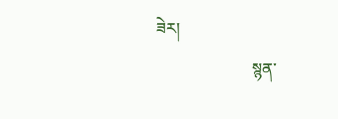ཟེར།
                       སྙན་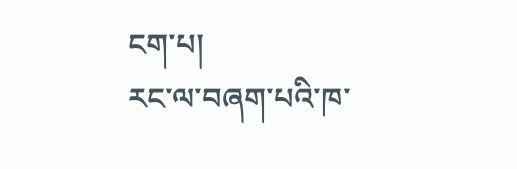ངག་པ།
རང་ལ་བཞག་པའི་ཁ་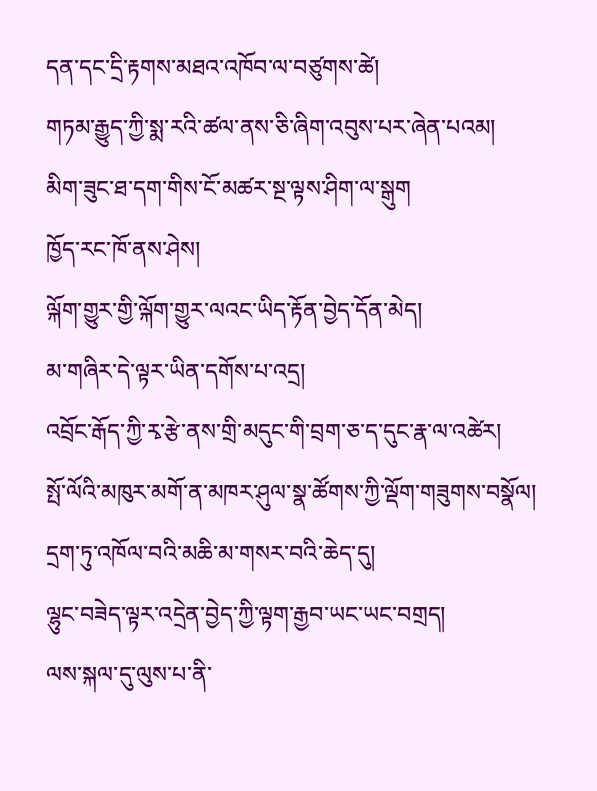དན་དང་དྲི་རྟགས་མཐའ་འཁོབ་ལ་བཙུགས་ཚེ།
གཏམ་རྒྱུད་ཀྱི་སྨ་རའི་ཚལ་ནས་ཅི་ཞིག་འབུས་པར་ཞེན་པའམ།
མིག་ཟུང་ཐ་དག་གིས་ངོ་མཚར་སྔ་ལྟས་ཤིག་ལ་སྒུག
ཁྱོད་རང་ཁོ་ནས་ཤེས།
ལྐོག་གྱུར་གྱི་ལྐོག་གྱུར་ལའང་ཡིད་རྟོན་བྱེད་དོན་མེད།
མ་གཞིར་དེ་ལྟར་ཡིན་དགོས་པ་འདྲ།
འབྲོང་རྒོད་ཀྱི་རྭ་རྩེ་ནས་གྲི་མདུང་གི་བྲག་ཅ་ད་དུང་རྣ་ལ་འཚེར།
སྤོ་ལོའི་མཁུར་མགོ་ན་མཁར་ཤུལ་སྣ་ཚོགས་ཀྱི་ལྡོག་གཟུགས་བསྣོལ།
དྲག་ཏུ་འཁོལ་བའི་མཆི་མ་གསར་བའི་ཆེད་དུ།
ལྷུང་བཟེད་ལྟར་འདྲེན་བྱེད་ཀྱི་ལྟག་རྒྱབ་ཡང་ཡང་བགྲད།
ལས་སྐལ་དུ་ལུས་པ་ནི་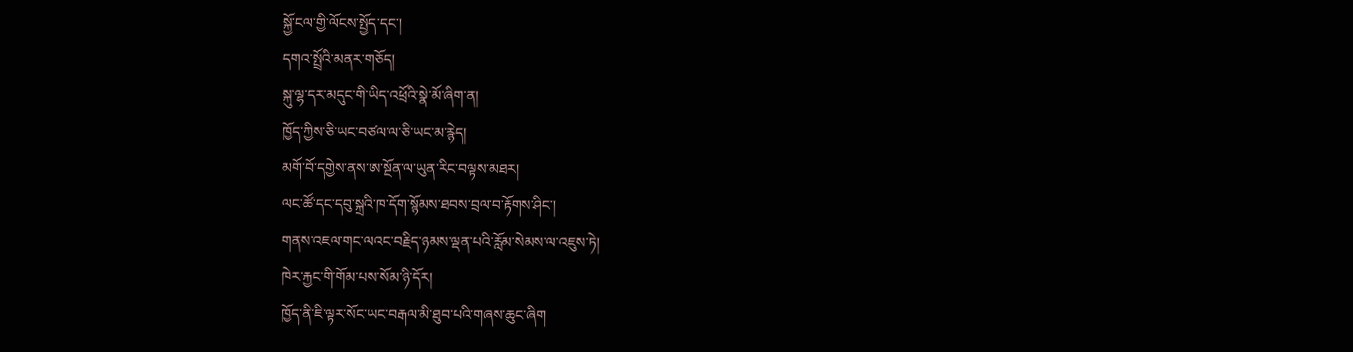སྐྱོ་ངལ་གྱི་ལོངས་སྤྱོད་དང་།
དགའ་སྤྲོའི་མནར་གཅོད།
སྐུ་ལྷ་དར་མདུང་གི་ཡིད་འཕྲོའི་སྣེ་མོ་ཞིག་ན།
ཁྱོད་ཀྱིས་ཅི་ཡང་བཙལ་ལ་ཅི་ཡང་མ་རྙེད།
མགོ་བོ་དགྱེས་ནས་ཨ་སྔོན་ལ་ཡུན་རིང་བལྟས་མཐར།
ལང་ཚོ་དང་དབུ་སྐྲའི་ཁ་དོག་སྙོམས་ཐབས་བྲལ་བ་རྟོགས་ཤིང་།
གནས་འཇལ་གང་ལའང་བརྗིད་ཉམས་ལྡན་པའི་རློམ་སེམས་ལ་འཇུས་ཏེ།
ཁེར་རྐྱང་གི་གོམ་པས་སོམ་ཉི་དོར།
ཁྱོད་ནི་ཇི་ལྟར་སོང་ཡང་བརྒལ་མི་ཐུབ་པའི་གཞས་ཆུང་ཞིག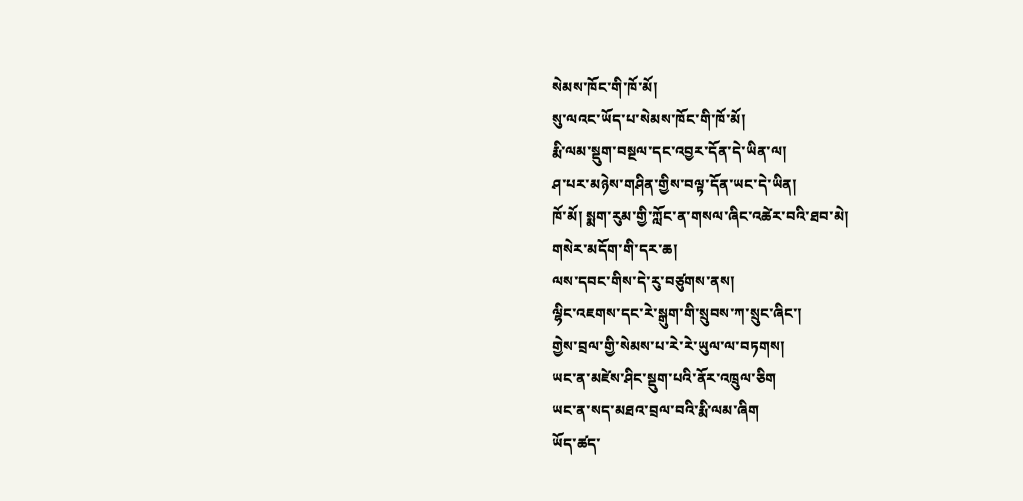སེམས་ཁོང་གི་ཁོ་མོ།
སུ་ལའང་ཡོད་པ་སེམས་ཁོང་གི་ཁོ་མོ།
རྨི་ལམ་སྡུག་བསྔལ་དང་འབྱར་དོན་དེ་ཡིན་ལ།
ཤ་པར་མཉེས་གཤིན་གྱིས་བལྟ་དོན་ཡང་དེ་ཡིན།
ཁོ་མོ། སྨག་རུམ་གྱི་ཀློང་ན་གསལ་ཞིང་འཚེར་བའི་ཐབ་མེ།
གསེར་མདོག་གི་དར་ཆ།
ལས་དབང་གིས་དེ་རུ་བཙུགས་ནས།
ལྷིང་འཇགས་དང་རེ་སྒུག་གི་སྲུབས་ཀ་སྲུང་ཞིང་།
གྱེས་བྲལ་གྱི་སེམས་པ་རེ་རེ་ཡུལ་ལ་བཏགས།
ཡང་ན་མཛེས་ཤིང་སྡུག་པའི་ནོར་འཁྲུལ་ཅིག
ཡང་ན་སད་མཐའ་བྲལ་བའི་རྨི་ལམ་ཞིག
ཡོད་ཚད་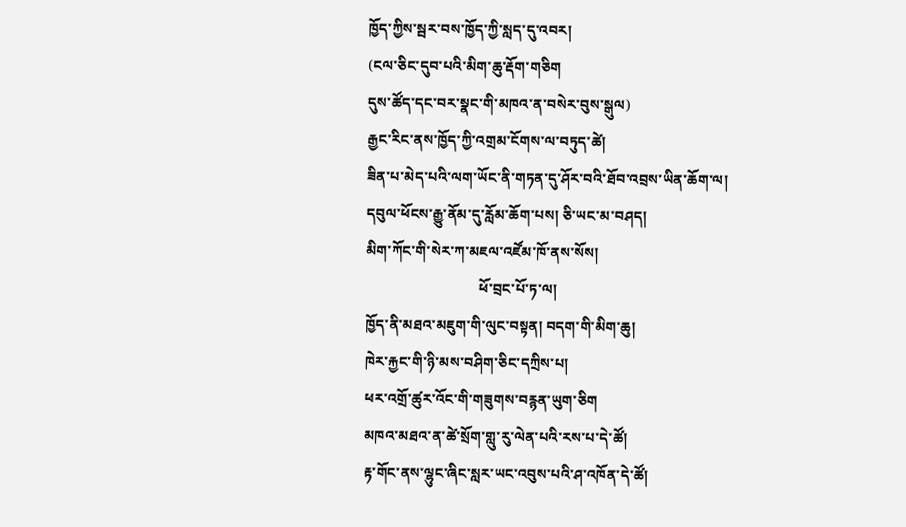ཁྱོད་ཀྱིས་སྦར་བས་ཁྱོད་ཀྱི་སླད་དུ་འབར།
(ངལ་ཅིང་དུབ་པའི་མིག་ཆུ་རྡོག་གཅིག
དུས་ཚོད་དང་བར་སྣང་གི་མཁའ་ན་བསེར་བུས་སྒུལ)
རྒྱང་རིང་ནས་ཁྱོད་ཀྱི་འགྲམ་ངོགས་ལ་བཏུད་ཚེ།
ཟིན་པ་མེད་པའི་ལག་ཡོང་ནི་གཏན་དུ་ཤོར་བའི་ཐོབ་འབྲས་ཡིན་ཆོག་ལ།
དབུལ་ཕོངས་རྒྱུ་ནོམ་དུ་རློམ་ཆོག་པས། ཅི་ཡང་མ་བཤད།
མིག་ཀོང་གི་སེར་ཀ་མཇལ་འཛོམ་ཁོ་ནས་སོས།
                               ཕོ་བྲང་པོ་ཏ་ལ།
ཁྱོད་ནི་མཐའ་མཇུག་གི་ལུང་བསྟན། བདག་གི་མིག་ཆུ།
ཁེར་རྐྱང་གི་ཉི་མས་བཤིག་ཅིང་དཀྲིས་པ།
ཕར་འགྲོ་ཚུར་འོང་གི་གཟུགས་བརྙན་ཡུག་ཅིག
མཁའ་མཐའ་ན་ཚེ་སྲོག་གླུ་རུ་ལེན་པའི་རས་པ་དེ་ཚོ།
རྟ་གོང་ནས་ལྷུང་ཞིང་སླར་ཡང་འབུས་པའི་ཤ་འཁོན་དེ་ཚོ།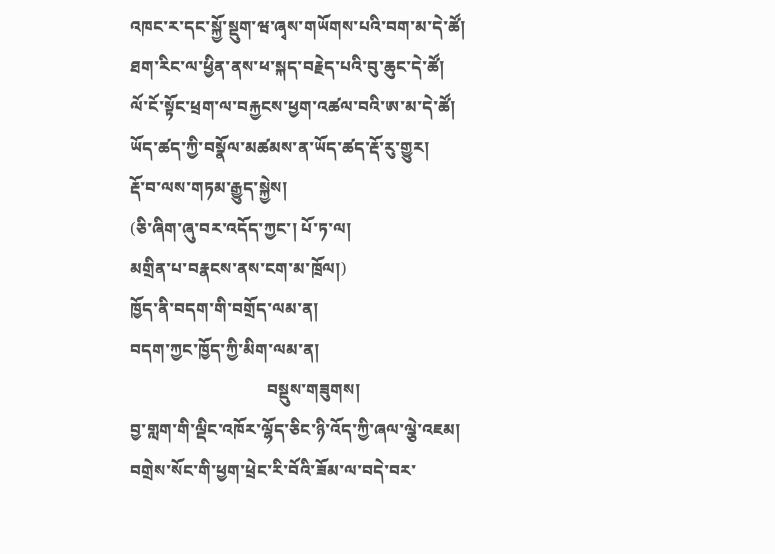འཁང་ར་དང་སྐྱོ་སྡུག་ཝ་ཞྭས་གཡོགས་པའི་བག་མ་དེ་ཚོ།
ཐག་རིང་ལ་ཕྱིན་ནས་ཕ་སྐད་བརྗེད་པའི་བུ་ཆུང་དེ་ཚོ།
ལོ་ངོ་སྟོང་ཕྲག་ལ་བརྐྱངས་ཕྱག་འཚལ་བའི་ཨ་མ་དེ་ཚོ།
ཡོད་ཚད་ཀྱི་བསྣོལ་མཚམས་ན་ཡོད་ཚད་རྡོ་རུ་གྱུར།
རྡོ་བ་ལས་གཏམ་རྒྱུད་སྐྱེས།
(ཅི་ཞིག་ཞུ་བར་འདོད་ཀྱང་། པོ་ཏ་ལ།
མགྲིན་པ་བརྣངས་ནས་ངག་མ་ཁྲོལ།)
ཁྱོད་ནི་བདག་གི་བགྲོད་ལམ་ན།
བདག་ཀྱང་ཁྱོད་ཀྱི་མིག་ལམ་ན།
                                 བསྡུས་གཟུགས།
བྱ་གླག་གི་ལྡིང་འཁོར་ལྷོད་ཅིང་ཉི་འོད་ཀྱི་ཞལ་ལྕེ་འཇམ།
བགྲེས་སོང་གི་ཕྱག་ཕྲེང་རི་བོའི་ཟོམ་ལ་བདེ་བར་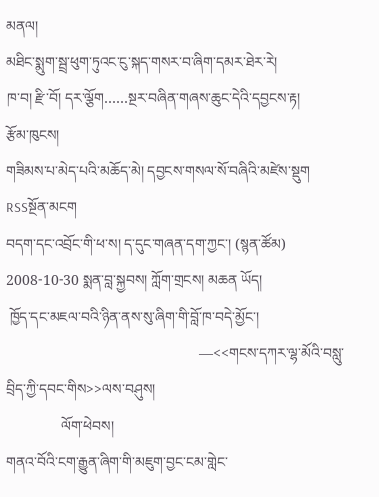མནལ།
མཐིང་སྨུག་སྦྲ་ཕུག་ཏུའང་ངུ་སྐད་གསར་བ་ཞིག་དམར་ཐེར་རེ།
ཁ་བ། རྫི་བོ། དར་ལྕོག……སྔར་བཞིན་གཞས་ཆུང་དེའི་དབྱངས་རྟ།
རྩོམ་ཁུངས།
གཟིམས་པ་མེད་པའི་མཆོད་མེ། དབྱངས་གསལ་སོ་བཞིའི་མཛེས་སྡུག  RSSསྔོན་མངག
བདག་དང་འབྲོང་གི་ཕ་ས། ད་དུང་གཞན་དག་ཀྱང་། (སྙན་ཚོམ)
2008-10-30 སྨན་བླ་སྐྱབས། ཀློག་གྲངས། མཆན ཡོད།
 ཁྱོད་དང་མཇལ་བའི་ཉིན་ནས་སུ་ཞིག་གི་བློ་ཁ་བདེ་མྱོང་།
                                                     —<<གངས་དཀར་ལྷ་མོའི་བསླུ་བྲིད་ཀྱི་དབང་གིས>>ལས་བཤུས།
               ལོག་ཕེབས།
གནའ་བོའི་ངག་རྒྱུན་ཞིག་གི་མཇུག་བྱང་ངམ་གླེང་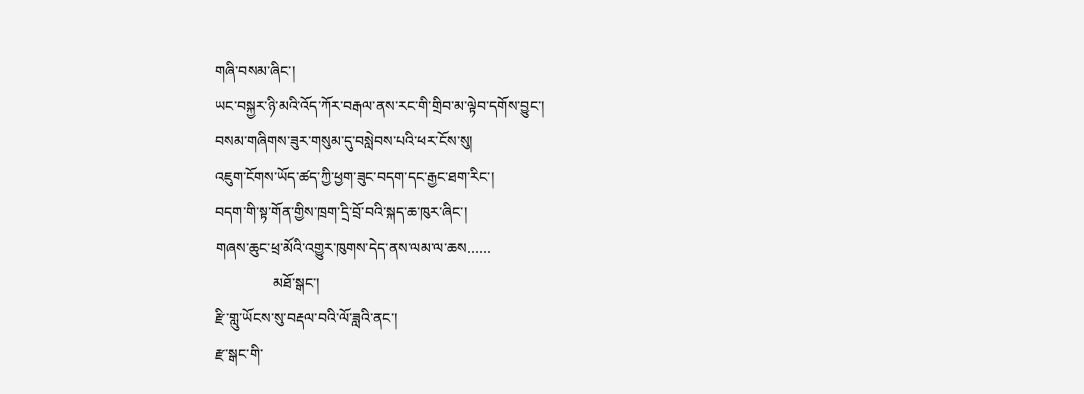གཞི་བསམ་ཞིང་།
ཡང་བསྐྱར་ཉི་མའི་འོད་ཀོར་བརྒལ་ནས་རང་གི་གྲིབ་མ་ལྟེབ་དགོས་བྱུང་།
བསམ་གཞིགས་ཟུར་གསུམ་དུ་བསླེབས་པའི་ཕར་ངོས་སུ།
འཇུག་ངོགས་ཡོད་ཚད་ཀྱི་ཕྱག་ཟུང་བདག་དང་རྒྱང་ཐག་རིང་།
བདག་གི་སྟ་གོན་གྱིས་ཁྲག་དྲི་བྲོ་བའི་སྐད་ཆ་ཁུར་ཞིང་།
གཞས་ཆུང་ཕྲ་མོའི་འགྱུར་ཁུགས་དེད་ནས་ལམ་ལ་ཆས……
                མཐོ་སྒང་།
རྫི་གླུ་ཡོངས་སུ་བརྡལ་བའི་ལོ་ཟླའི་ནང་།
རྫ་སྒང་གི་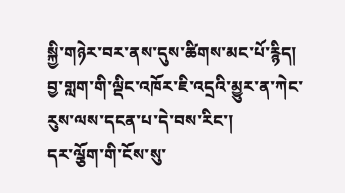སྐྱི་གཉེར་བར་ནས་དུས་ཚིགས་མང་པོ་རྙིད།
བྱ་གླག་གི་ལྡིང་འཁོར་ཇི་འདྲའི་མྱུར་ན་ཀེང་རུས་ལས་དངན་པ་དེ་བས་རིང་།
དར་ལྕོག་གི་ངོས་སུ་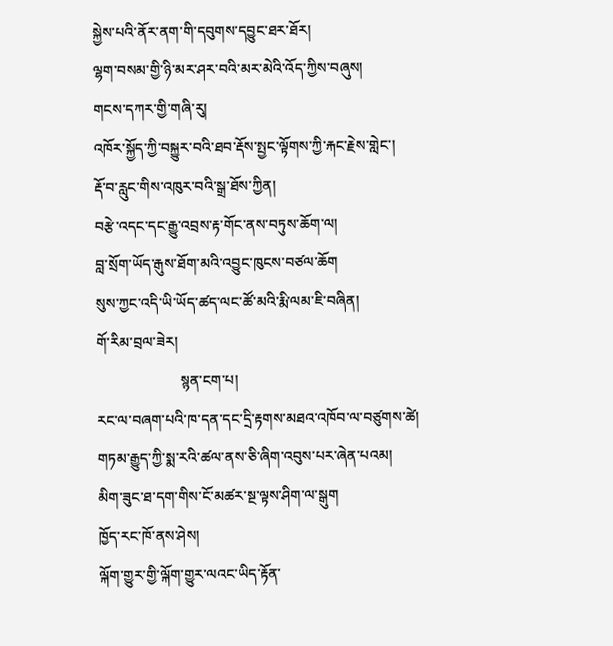སྐྱེས་པའི་ནོར་ནག་གི་དབུགས་དབྱུང་ཐར་ཐོར།
ལྷག་བསམ་གྱི་ཉི་མར་ཤར་བའི་མར་མེའི་འོད་ཀྱིས་བཞུས།
གངས་དཀར་གྱི་གཞི་རུ།
འཁོར་སྐྱོད་ཀྱི་བསྐྱུར་བའི་ཐབ་རྡོས་སྤྱང་ལྟོགས་ཀྱི་རྐང་རྗེས་གླེང་།
རྡོ་བ་རླུང་གིས་འཁུར་བའི་སྒྲ་ཐོས་ཀྱིན།
བརྩེ་འདང་དང་རྒྱུ་འབྲས་རྟ་གོང་ནས་བཏུས་ཆོག་ལ།
བླ་སྲོག་ཡོད་རྒུས་ཐོག་མའི་འབྱུང་ཁུངས་བཙལ་ཆོག
སུས་ཀྱང་འདི་ཡི་ཡོད་ཚད་ལང་ཚོ་མའི་རྨི་ལམ་ཇི་བཞིན།
གོ་རིམ་བྲལ་ཟེར།
                       སྙན་ངག་པ།
རང་ལ་བཞག་པའི་ཁ་དན་དང་དྲི་རྟགས་མཐའ་འཁོབ་ལ་བཙུགས་ཚེ།
གཏམ་རྒྱུད་ཀྱི་སྨ་རའི་ཚལ་ནས་ཅི་ཞིག་འབུས་པར་ཞེན་པའམ།
མིག་ཟུང་ཐ་དག་གིས་ངོ་མཚར་སྔ་ལྟས་ཤིག་ལ་སྒུག
ཁྱོད་རང་ཁོ་ནས་ཤེས།
ལྐོག་གྱུར་གྱི་ལྐོག་གྱུར་ལའང་ཡིད་རྟོན་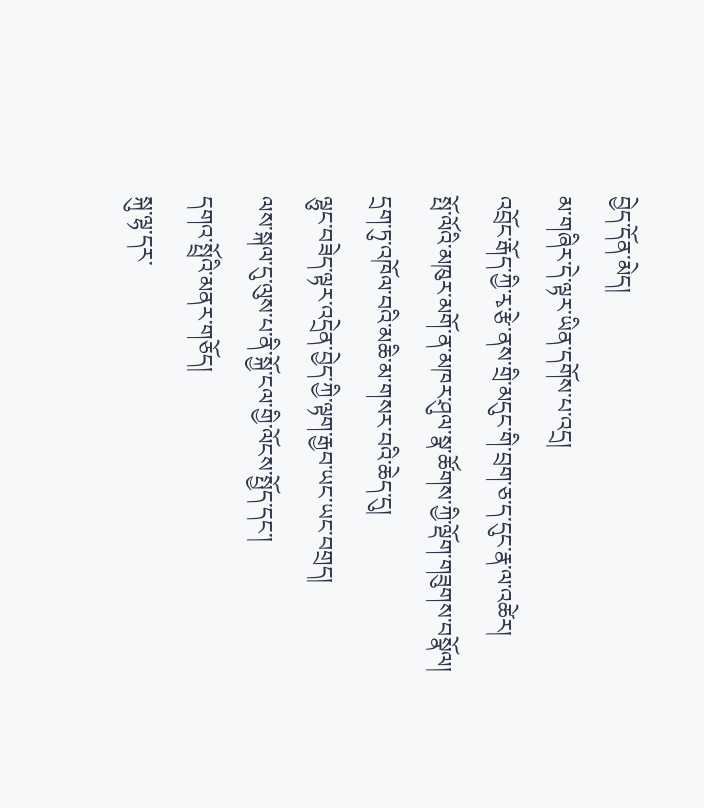བྱེད་དོན་མེད།
མ་གཞིར་དེ་ལྟར་ཡིན་དགོས་པ་འདྲ།
འབྲོང་རྒོད་ཀྱི་རྭ་རྩེ་ནས་གྲི་མདུང་གི་བྲག་ཅ་ད་དུང་རྣ་ལ་འཚེར།
སྤོ་ལོའི་མཁུར་མགོ་ན་མཁར་ཤུལ་སྣ་ཚོགས་ཀྱི་ལྡོག་གཟུགས་བསྣོལ།
དྲག་ཏུ་འཁོལ་བའི་མཆི་མ་གསར་བའི་ཆེད་དུ།
ལྷུང་བཟེད་ལྟར་འདྲེན་བྱེད་ཀྱི་ལྟག་རྒྱབ་ཡང་ཡང་བགྲད།
ལས་སྐལ་དུ་ལུས་པ་ནི་སྐྱོ་ངལ་གྱི་ལོངས་སྤྱོད་དང་།
དགའ་སྤྲོའི་མནར་གཅོད།
སྐུ་ལྷ་དར་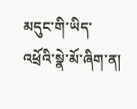མདུང་གི་ཡིད་འཕྲོའི་སྣེ་མོ་ཞིག་ན།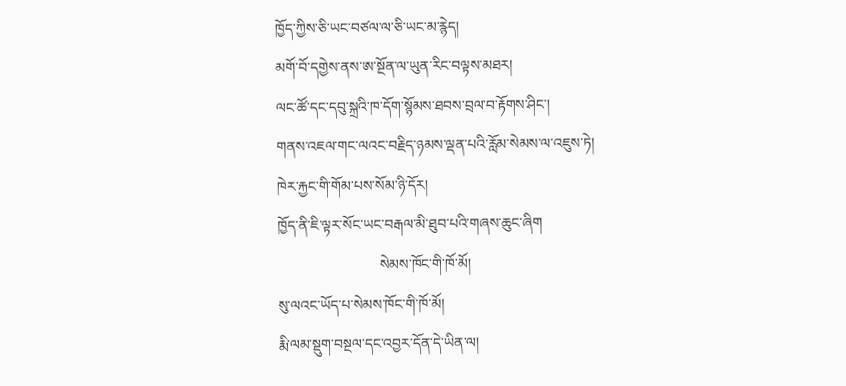ཁྱོད་ཀྱིས་ཅི་ཡང་བཙལ་ལ་ཅི་ཡང་མ་རྙེད།
མགོ་བོ་དགྱེས་ནས་ཨ་སྔོན་ལ་ཡུན་རིང་བལྟས་མཐར།
ལང་ཚོ་དང་དབུ་སྐྲའི་ཁ་དོག་སྙོམས་ཐབས་བྲལ་བ་རྟོགས་ཤིང་།
གནས་འཇལ་གང་ལའང་བརྗིད་ཉམས་ལྡན་པའི་རློམ་སེམས་ལ་འཇུས་ཏེ།
ཁེར་རྐྱང་གི་གོམ་པས་སོམ་ཉི་དོར།
ཁྱོད་ནི་ཇི་ལྟར་སོང་ཡང་བརྒལ་མི་ཐུབ་པའི་གཞས་ཆུང་ཞིག
                            སེམས་ཁོང་གི་ཁོ་མོ།
སུ་ལའང་ཡོད་པ་སེམས་ཁོང་གི་ཁོ་མོ།
རྨི་ལམ་སྡུག་བསྔལ་དང་འབྱར་དོན་དེ་ཡིན་ལ།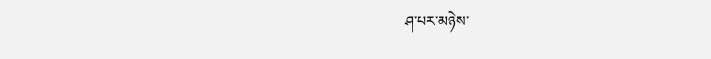ཤ་པར་མཉེས་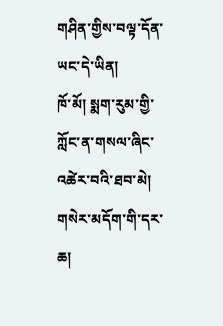གཤིན་གྱིས་བལྟ་དོན་ཡང་དེ་ཡིན།
ཁོ་མོ། སྨག་རུམ་གྱི་ཀློང་ན་གསལ་ཞིང་འཚེར་བའི་ཐབ་མེ།
གསེར་མདོག་གི་དར་ཆ།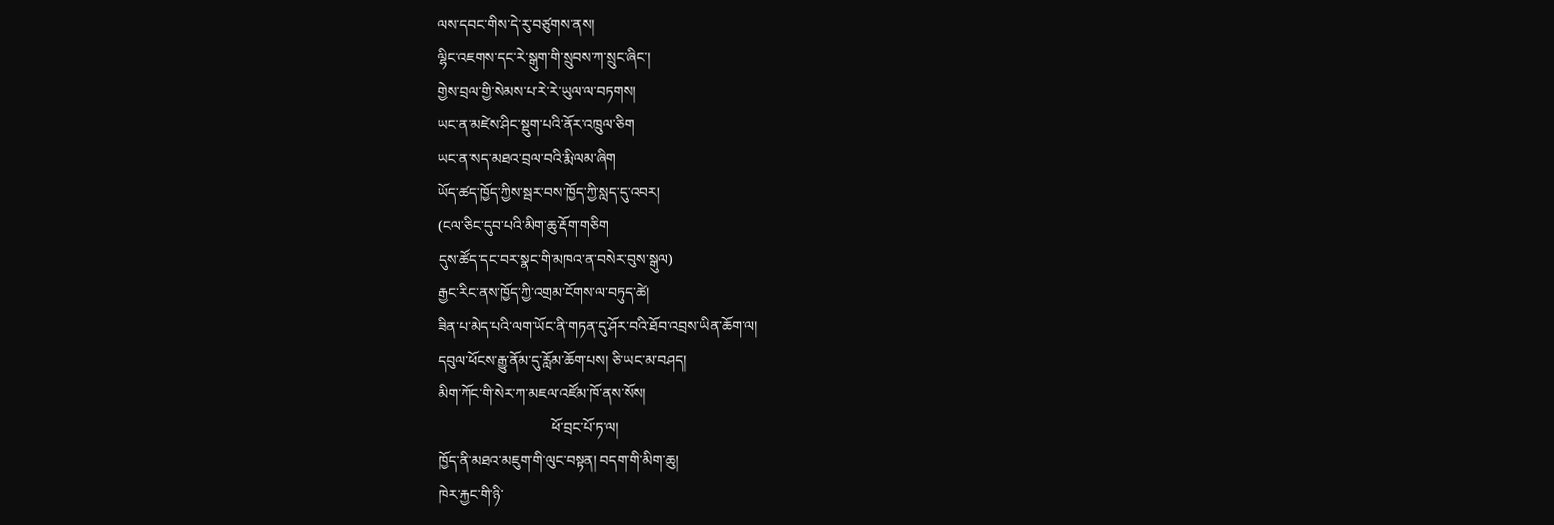ལས་དབང་གིས་དེ་རུ་བཙུགས་ནས།
ལྷིང་འཇགས་དང་རེ་སྒུག་གི་སྲུབས་ཀ་སྲུང་ཞིང་།
གྱེས་བྲལ་གྱི་སེམས་པ་རེ་རེ་ཡུལ་ལ་བཏགས།
ཡང་ན་མཛེས་ཤིང་སྡུག་པའི་ནོར་འཁྲུལ་ཅིག
ཡང་ན་སད་མཐའ་བྲལ་བའི་རྨི་ལམ་ཞིག
ཡོད་ཚད་ཁྱོད་ཀྱིས་སྦར་བས་ཁྱོད་ཀྱི་སླད་དུ་འབར།
(ངལ་ཅིང་དུབ་པའི་མིག་ཆུ་རྡོག་གཅིག
དུས་ཚོད་དང་བར་སྣང་གི་མཁའ་ན་བསེར་བུས་སྒུལ)
རྒྱང་རིང་ནས་ཁྱོད་ཀྱི་འགྲམ་ངོགས་ལ་བཏུད་ཚེ།
ཟིན་པ་མེད་པའི་ལག་ཡོང་ནི་གཏན་དུ་ཤོར་བའི་ཐོབ་འབྲས་ཡིན་ཆོག་ལ།
དབུལ་ཕོངས་རྒྱུ་ནོམ་དུ་རློམ་ཆོག་པས། ཅི་ཡང་མ་བཤད།
མིག་ཀོང་གི་སེར་ཀ་མཇལ་འཛོམ་ཁོ་ནས་སོས།
                               ཕོ་བྲང་པོ་ཏ་ལ།
ཁྱོད་ནི་མཐའ་མཇུག་གི་ལུང་བསྟན། བདག་གི་མིག་ཆུ།
ཁེར་རྐྱང་གི་ཉི་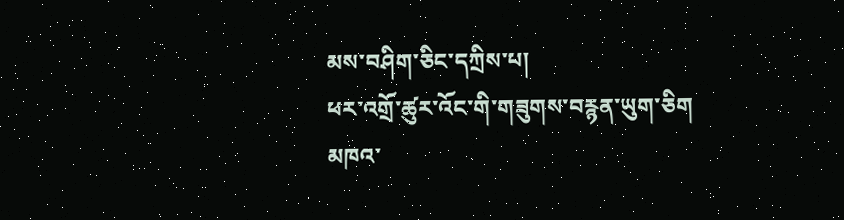མས་བཤིག་ཅིང་དཀྲིས་པ།
ཕར་འགྲོ་ཚུར་འོང་གི་གཟུགས་བརྙན་ཡུག་ཅིག
མཁའ་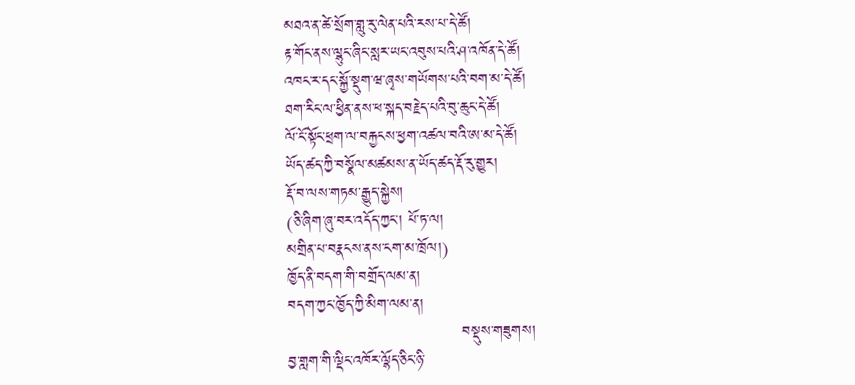མཐའ་ན་ཚེ་སྲོག་གླུ་རུ་ལེན་པའི་རས་པ་དེ་ཚོ།
རྟ་གོང་ནས་ལྷུང་ཞིང་སླར་ཡང་འབུས་པའི་ཤ་འཁོན་དེ་ཚོ།
འཁང་ར་དང་སྐྱོ་སྡུག་ཝ་ཞྭས་གཡོགས་པའི་བག་མ་དེ་ཚོ།
ཐག་རིང་ལ་ཕྱིན་ནས་ཕ་སྐད་བརྗེད་པའི་བུ་ཆུང་དེ་ཚོ།
ལོ་ངོ་སྟོང་ཕྲག་ལ་བརྐྱངས་ཕྱག་འཚལ་བའི་ཨ་མ་དེ་ཚོ།
ཡོད་ཚད་ཀྱི་བསྣོལ་མཚམས་ན་ཡོད་ཚད་རྡོ་རུ་གྱུར།
རྡོ་བ་ལས་གཏམ་རྒྱུད་སྐྱེས།
(ཅི་ཞིག་ཞུ་བར་འདོད་ཀྱང་། པོ་ཏ་ལ།
མགྲིན་པ་བརྣངས་ནས་ངག་མ་ཁྲོལ།)
ཁྱོད་ནི་བདག་གི་བགྲོད་ལམ་ན།
བདག་ཀྱང་ཁྱོད་ཀྱི་མིག་ལམ་ན།
                                 བསྡུས་གཟུགས།
བྱ་གླག་གི་ལྡིང་འཁོར་ལྷོད་ཅིང་ཉི་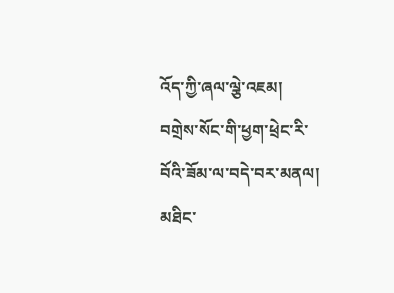འོད་ཀྱི་ཞལ་ལྕེ་འཇམ།
བགྲེས་སོང་གི་ཕྱག་ཕྲེང་རི་བོའི་ཟོམ་ལ་བདེ་བར་མནལ།
མཐིང་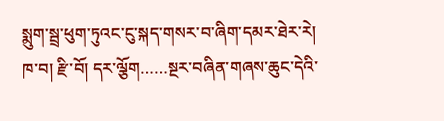སྨུག་སྦྲ་ཕུག་ཏུའང་ངུ་སྐད་གསར་བ་ཞིག་དམར་ཐེར་རེ།
ཁ་བ། རྫི་བོ། དར་ལྕོག……སྔར་བཞིན་གཞས་ཆུང་དེའི་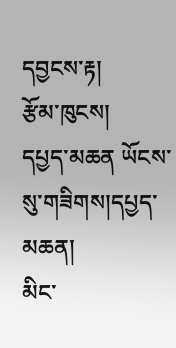དབྱངས་རྟ།
རྩོམ་ཁུངས།
དཔྱད་མཆན ཡོངས་སུ་གཟིགས།དཔྱད་མཆན།
མིང་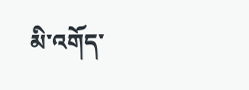མི་འགོད་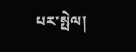པར་སྤེལ།